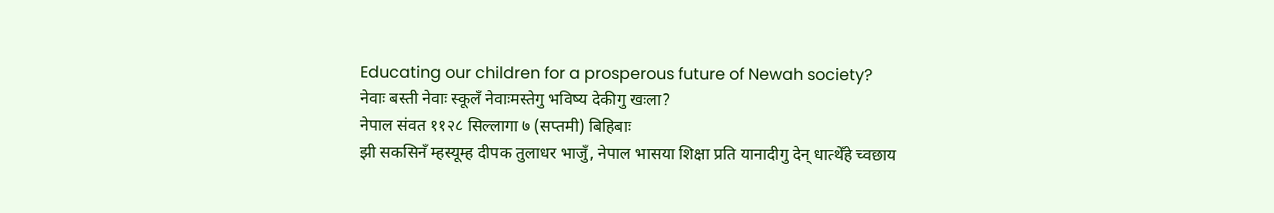Educating our children for a prosperous future of Newah society?
नेवाः बस्ती नेवाः स्कूलँ नेवाःमस्तेगु भविष्य देकीगु खःला?
नेपाल संवत ११२८ सिल्लागा ७ (सप्तमी) बिहिबाः
झी सकसिनँ म्हस्यूम्ह दीपक तुलाधर भाजुँ, नेपाल भासया शिक्षा प्रति यानादीगु देन् धात्थेँहे च्वछाय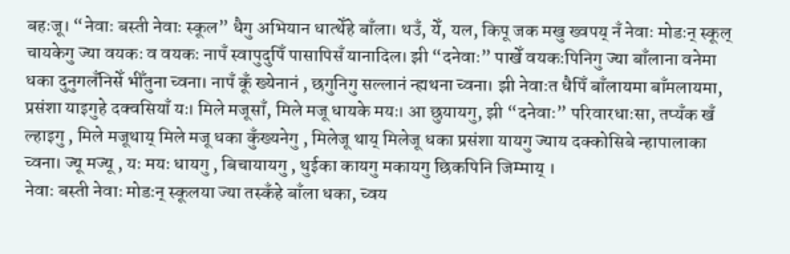बहःजू। “नेवाः बस्ती नेवाः स्कूल” धैगु अभियान धात्थेँहे बाँला। थउँ, येँ, यल, किपू जक मखु ख्वपय् नँ नेवाः मोडःन् स्कूल् चायकेगु ज्या वयकः व वयकः नापँ स्वापुदुपिँ पासापिसँ यानादिल। झी “दनेवाः” पाखेँ वयकःपिनिगु ज्या बाँलाना वनेमा धका दुनुगलँनिसेँ भीँतुना च्वना। नापँ कूँ ख्येनानं , छगुनिगु सल्लानं न्ह्यथना च्वना। झी नेवाःत धैपिँ बाँलायमा बाँमलायमा, प्रसंशा याइगुहे दक्वसियाँ यः। मिले मजूसाँ, मिले मजू धायके मयः। आ छुयायगु, झी “दनेवाः” परिवारधाःसा, तप्यँक खँ ल्हाइगु , मिले मजूथाय् मिले मजू धका कुँख्यनेगु , मिलेजू थाय् मिलेजू धका प्रसंशा यायगु ज्याय दक्कोसिबे न्हापालाका च्वना। ज्यू मज्यू , यः मयः धायगु , बिचायायगु , थुईका कायगु मकायगु छिकपिनि जिम्माय् ।
नेवाः बस्ती नेवाः मोडःन् स्कूलया ज्या तस्कँहे बाँला धका, च्वय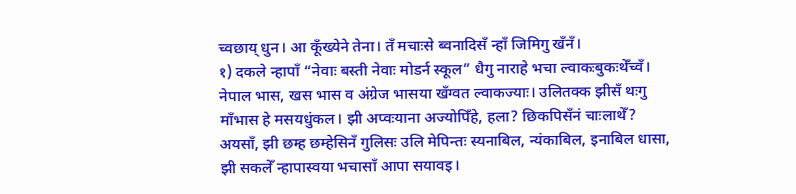च्वछाय् धुन। आ कूँख्येने तेना। तँ मचाःसे ब्वनादिसँ न्हाँ जिमिगु खँनँ।
१) दकले न्हापाँ “नेवाः बस्ती नेवाः मोडर्न स्कूल” धैगु नाराहे भचा ल्वाकःबुकःथेँच्वँ। नेपाल भास, खस भास व अंग्रेज भासया खँग्वत ल्वाकज्याः। उलितक्क झीसँ थःगु माँभास हे मसयधुंकल। झी अप्वःयाना अज्योपिँहे, हला? छिकपिसँनं चाःलाथेँ? अयसाँ, झी छम्ह छम्हेसिनँ गुलिसः उलि मेपिन्तः स्यनाबिल, न्यंकाबिल, इनाबिल धासा, झी सकलेँ न्हापास्वया भचासाँ आपा सयावइ।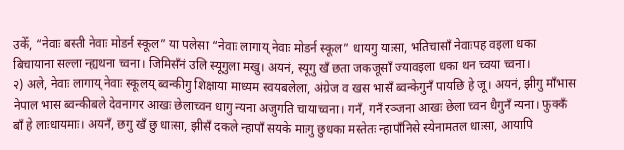उकेँ, “नेवाः बस्ती नेवाः मोडर्न स्कूल” या पलेसा “नेवाः लागाय् नेवाः मोडर्न स्कूल” धायगु याःसा, भतिचासाँ नेवाःपह वइला धका बिचायाना सल्ला न्ह्यथना च्वना। जिमिसँनं उलि स्यूगुला मखु। अयनं, स्यूगु खँ छता जकजूसाँ ज्यावइला धका थन च्वया च्वना।
२) अले, नेवाः लागाय् नेवाः स्कूलय् ब्वन्कीगु शिक्षाया माध्यम स्वयबलेला, अंग्रेज व खस भासँ ब्वन्केगुनँ पायछि हे जू। अयनं, झीगु माँभास नेपाल भास ब्वन्कीबले देवनागर आखः छेलाच्वन धागु न्यना अजुगति चायाच्वना। गनँ, गनँ रञ्जना आखः छेला च्वन धैगुनँ न्यना। फुक्कँ बाँ हे लाःधायमाः। अयनँ, छगु खँ छु धाःसा, झीसँ दकले न्हापाँ सयके माःगु छुधका मस्तेतः न्हापाँनिसे स्येनामतल धाःसा, आयापि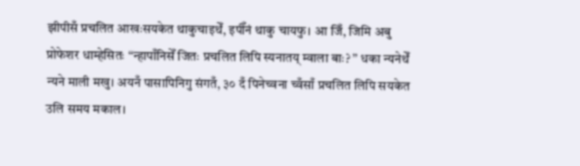झीपीसँ प्रचलित आखःसयकेत थाकुचाइथेँ, इपीँनं थाकु चायफु। आ जिँ, जिमि अबु प्रोफेशर धाम्हेसितः “न्हापाँनिसेँ जितः प्रचलित लिपि स्यनातय् म्वाला बाः? ” धका न्यनेथेँ न्यने माली मखु। अयनँ पासापिनिगु संगतँ, ३० दँ पिनेच्वना च्वँसाँ प्रचलित लिपि सयकेत उलि समय मकाल।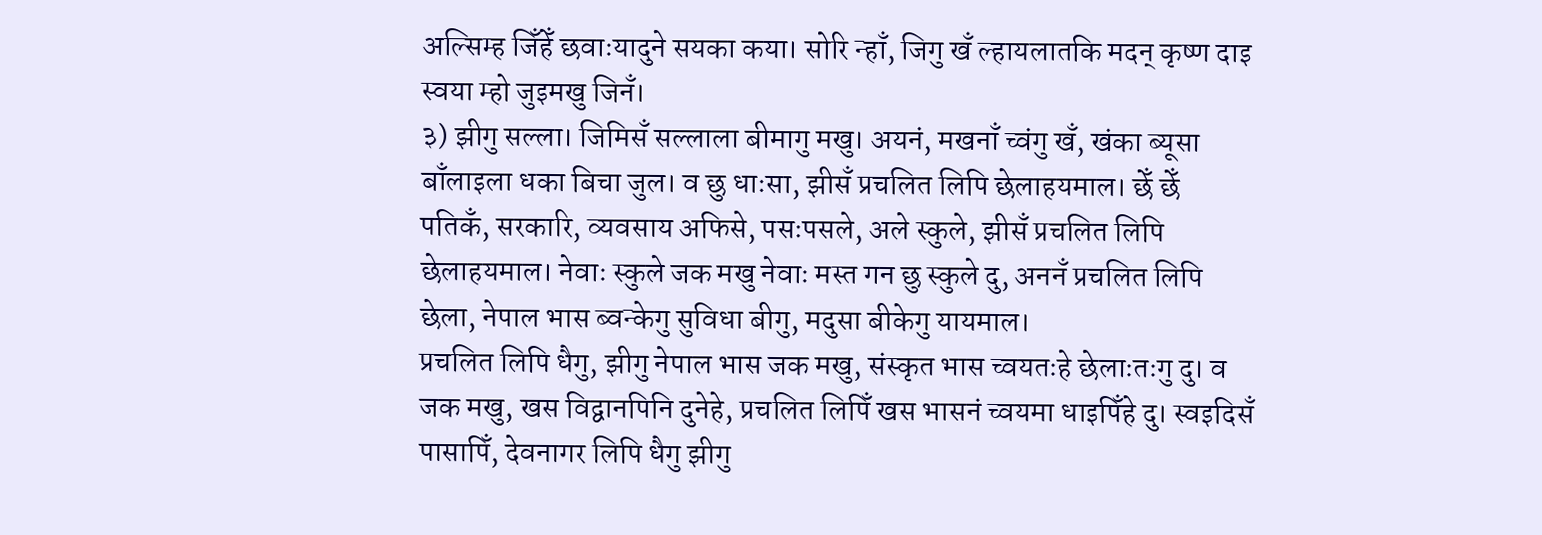अल्सिम्ह जिँहेँ छवाःयादुने सयका कया। सोरि न्हाँ, जिगु खँ ल्हायलातकि मदन् कृष्ण दाइ स्वया म्हो जुइमखु जिनँ।
३) झीगु सल्ला। जिमिसँ सल्लाला बीमागु मखु। अयनं, मखनाँ च्वंगु खँ, खंका ब्यूसा बाँलाइला धका बिचा जुल। व छु धाःसा, झीसँ प्रचलित लिपि छेलाहयमाल। छेँ छेँ पतिकँ, सरकारि, व्यवसाय अफिसे, पसःपसले, अले स्कुले, झीसँ प्रचलित लिपि छेलाहयमाल। नेवाः स्कुले जक मखु नेवाः मस्त गन छु स्कुले दु, अननँ प्रचलित लिपि छेला, नेपाल भास ब्वन्केगु सुविधा बीगु, मदुसा बीकेगु यायमाल।
प्रचलित लिपि धैगु, झीगु नेपाल भास जक मखु, संस्कृत भास च्वयतःहे छेलाःतःगु दु। व जक मखु, खस विद्वानपिनि दुनेहे, प्रचलित लिपिँ खस भासनं च्वयमा धाइपिँहे दु। स्वइदिसँ पासापिँ, देवनागर लिपि धैगु झीगु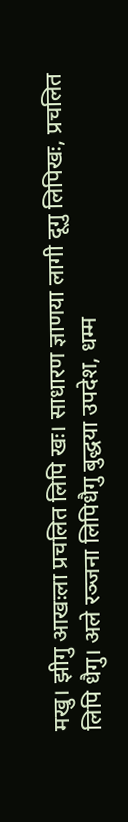मखु। झीगु आखःला प्रचलित लिपि खः। साधारण ज्ञाणया लागी दूगु लिपिखः, प्रचलित लिपि धैगु। अले रञ्जना लिपिधैगु बुद्धया उपदेश, धम्म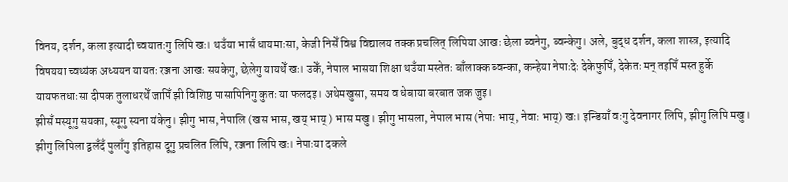विनय, दर्शन, कला इत्यादी च्वयातःगु लिपि खः। थउँया भासँ धायमाःसा, केजी निसेँ विश्व विद्यालय तक्क प्रचलित् लिपिया आखः छेला ब्वनेगु, ब्वन्केगु। अले, बुद्ध दर्शन, कला शास्त्र, इत्यादि विषयया च्वथ्यंक अध्ययन यायतः रञ्जना आखः सयकेगु, छेलेगु यायथेँ खः। उकेँ, नेपाल भासया शिक्षा थउँया मस्तेतः बाँलाक्क ब्वन्का, कन्हेया नेपाःदेः देकेफुपिँ, देकेतः मन् तइपिँ मस्त हुर्के यायफतधाःसा दीपक तुलाधरथेँ जापिँ झी विशिष्ठ पासापिनिगु कुतः या फलदइ। अथेमखुसा, समय व धेबाया बरबात जक जुइ।
झीसँ मस्यूगु सयका, स्यूगु स्यना यंकेनु। झीगु भास, नेपालि (खस भास, खय् भाय् ) भास मखु। झीगु भासला, नेपाल भास (नेपाः भाय्, नेवाः भाय्) खः। इन्डियाँ वःगु देवनागर लिपि, झीगु लिपि मखु। झीगु लिपिला द्वलँदँ पुलाँगु इतिहास दूगु प्रचलित लिपि, रञ्जना लिपि खः। नेपाःया दकले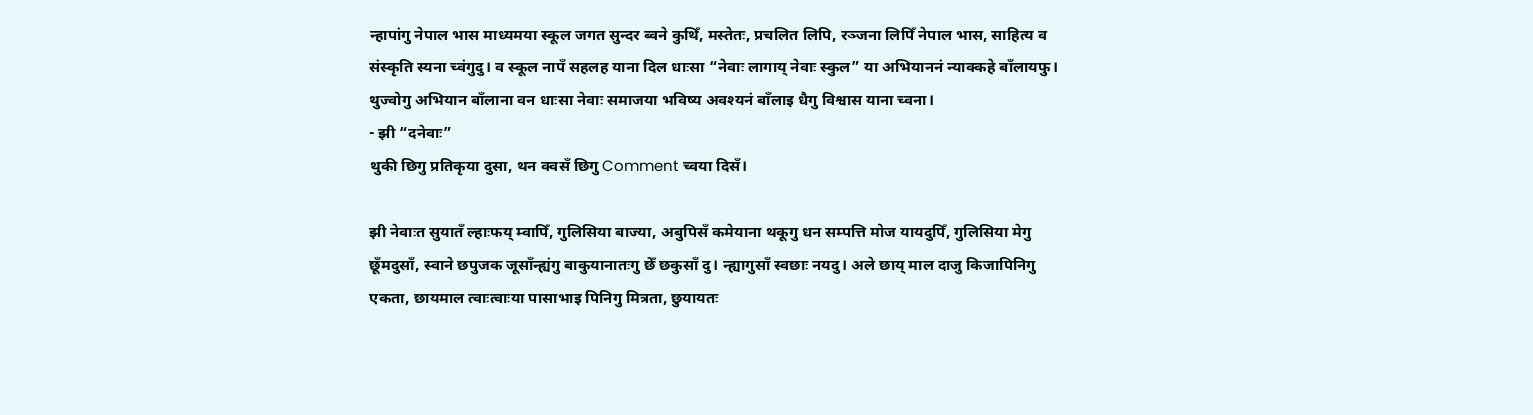न्हापांगु नेपाल भास माध्यमया स्कूल जगत सुन्दर ब्वने कुथिँ, मस्तेतः, प्रचलित लिपि, रञ्जना लिपिँ नेपाल भास, साहित्य व संस्कृति स्यना च्वंगुदु। व स्कूल नापँ सहलह याना दिल धाःसा “नेवाः लागाय् नेवाः स्कुल” या अभियाननं न्याक्कहे बाँलायफु। थुज्वोगु अभियान बाँलाना वन धाःसा नेवाः समाजया भविष्य अवश्यनं बाँलाइ धैगु विश्वास याना च्वना।
- झी “दनेवाः”
थुकी छिगु प्रतिकृया दुसा, थन क्वसँ छिगु Comment च्वया दिसँ।

झी नेवाःत सुयातँ ल्हाःफय् म्वापिँ, गुलिसिया बाज्या, अबुपिसँ कमेयाना थकूगु धन सम्पत्ति मोज यायदुपिँ, गुलिसिया मेगु छूँमदुसाँ, स्वाने छपुजक जूसाँन्ह्यंगु बाकुयानातःगु छेँ छकुसाँ दु। न्ह्यागुसाँ स्वछाः नयदु। अले छाय् माल दाजु किजापिनिगु एकता, छायमाल त्वाःत्वाःया पासाभाइ पिनिगु मित्रता, छुयायतः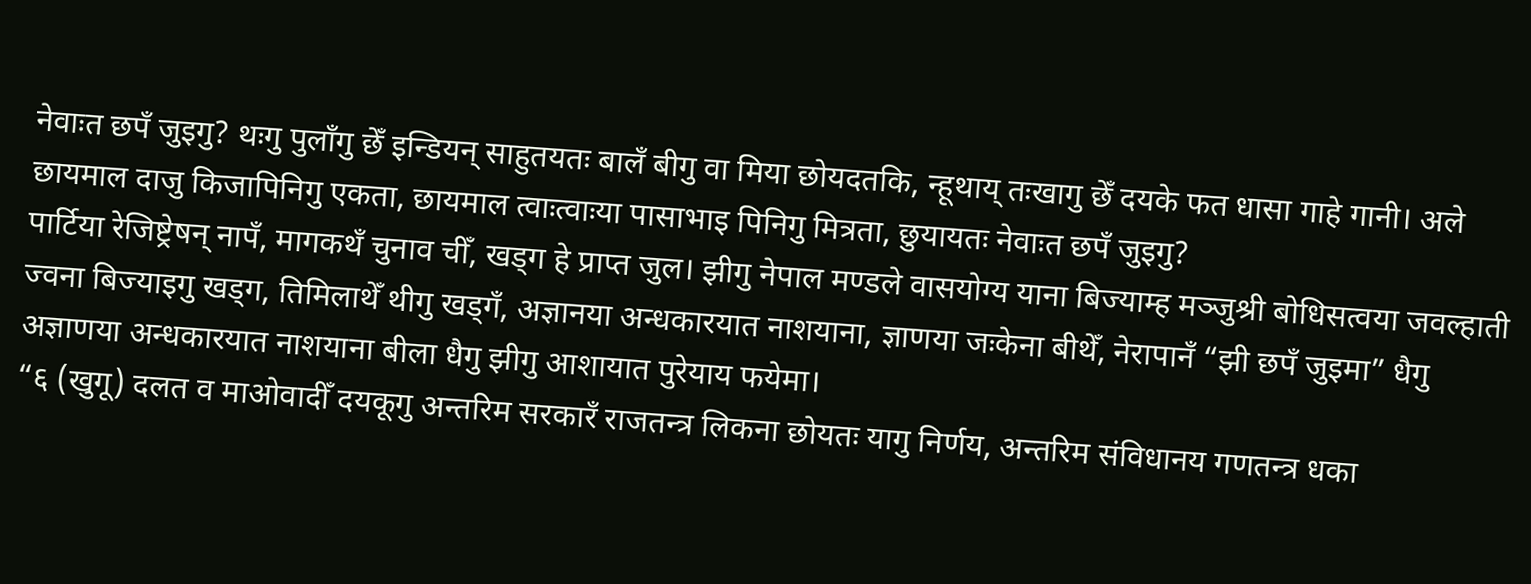नेवाःत छपँ जुइगु? थःगु पुलाँगु छेँ इन्डियन् साहुतयतः बालँ बीगु वा मिया छोयदतकि, न्हूथाय् तःखागु छेँ दयके फत धासा गाहे गानी। अले छायमाल दाजु किजापिनिगु एकता, छायमाल त्वाःत्वाःया पासाभाइ पिनिगु मित्रता, छुयायतः नेवाःत छपँ जुइगु?
पार्टिया रेजिष्ट्रेषन् नापँ, मागकथँ चुनाव चीँ, खड्ग हे प्राप्त जुल। झीगु नेपाल मण्डले वासयोग्य याना बिज्याम्ह मञ्जुश्री बोधिसत्वया जवल्हाती ज्वना बिज्याइगु खड्ग, तिमिलाथेँ थीगु खड्गँ, अज्ञानया अन्धकारयात नाशयाना, ज्ञाणया जःकेना बीथेँ, नेरापानँ “झी छपँ जुइमा” धैगु अज्ञाणया अन्धकारयात नाशयाना बीला धैगु झीगु आशायात पुरेयाय फयेमा।
“६ (खुगू) दलत व माओवादीँ दयकूगु अन्तरिम सरकारँ राजतन्त्र लिकना छोयतः यागु निर्णय, अन्तरिम संविधानय गणतन्त्र धका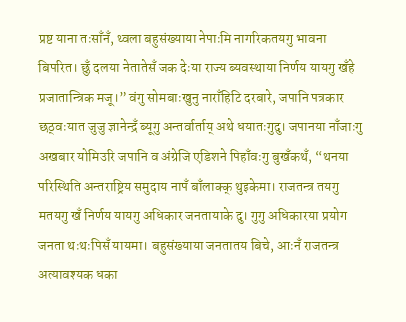प्रष्ट याना तःसाँनँ, थ्वला बहुसंख्याया नेपाःमि नागरिकतयगु भावना बिपरित। छुँ दलया नेतातेसँ जक देःया राज्य ब्यवस्थाया निर्णय यायगु खँहे प्रजातान्त्रिक मजू।” वंगु सोमबाःखुनु नाराँहिटि दरबारे, जपानि पत्रकार छठ्वःयात जुजु ज्ञानेन्द्रँ ब्यूगु अन्तर्वार्ताय् अथे धयातःगुदु। जपानया नाँजाःगु अखबार योमिउरि जपानि व अंग्रेजि एडिशने पिहाँवःगु बुखँकथँ, “थनया परिस्थिति अन्तराष्ट्रिय समुदाय नापँ बाँलाक्क् थुइकेमा। राजतन्त्र तयगु मतयगु खँ निर्णय यायगु अधिकार जनतायाके दु। गुगु अधिकारया प्रयोग जनता थःथःपिसँ यायमा। बहुसंख्याया जनतातय बिचे, आःनँ राजतन्त्र अत्यावश्यक धका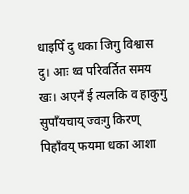धाइपिँ दु धका जिगु विश्वास दु। आः थ्व परिवर्तित समय खः। अएनँ ई त्यलकि व हाकुगु सुपाँयचाय् ज्वःगु किरण् पिहाँवय् फयमा धका आशा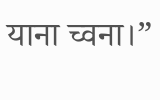याना च्वना।”